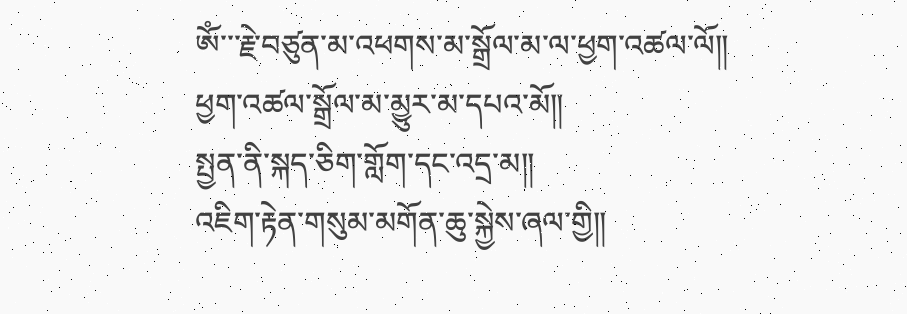ཨོཾ་་་རྗེ་བཙུན་མ་འཕགས་མ་སྒྲོལ་མ་ལ་ཕྱག་འཚལ་ལོ༎
ཕྱག་འཚལ་སྒྲོལ་མ་མྱུར་མ་དཔའ་མོ༎
སྤྱན་ནི་སྐད་ཅིག་གློག་དང་འདྲ་མ༎
འཇིག་རྟེན་གསུམ་མགོན་ཆུ་སྐྱེས་ཞལ་གྱི༎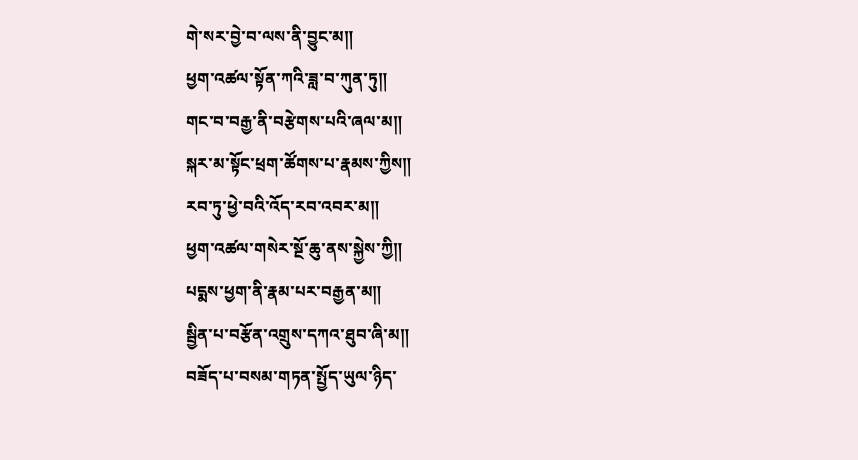གེ་སར་བྱེ་བ་ལས་ནི་བྱུང་མ༎
ཕྱག་འཚལ་སྟོན་ཀའི་ཟླ་བ་ཀུན་ཏུ༎
གང་བ་བརྒྱ་ནི་བརྩེགས་པའི་ཞལ་མ༎
སྐར་མ་སྟོང་ཕྲག་ཚོགས་པ་རྣམས་ཀྱིས༎
རབ་ཏུ་ཕྱེ་བའི་འོད་རབ་འབར་མ༎
ཕྱག་འཚལ་གསེར་སྔོ་ཆུ་ནས་སྐྱེས་ཀྱི༎
པདྨས་ཕྱག་ནི་རྣམ་པར་བརྒྱན་མ༎
སྦྱིན་པ་བརྩོན་འགྲུས་དཀའ་ཐུབ་ཞི་མ༎
བཟོད་པ་བསམ་གཏན་སྤྱོད་ཡུལ་ཉིད་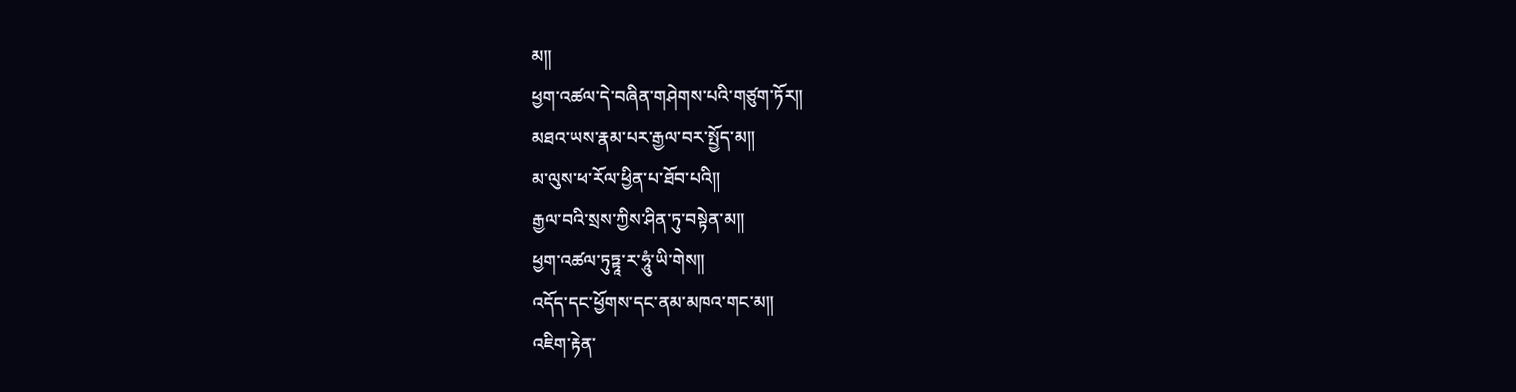མ༎
ཕྱག་འཚལ་དེ་བཞིན་གཤེགས་པའི་གཙུག་ཏོར༎
མཐའ་ཡས་རྣམ་པར་རྒྱལ་བར་སྤྱོད་མ༎
མ་ལུས་ཕ་རོལ་ཕྱིན་པ་ཐོབ་པའི༎
རྒྱལ་བའི་སྲས་ཀྱིས་ཤིན་ཏུ་བསྟེན་མ༎
ཕྱག་འཚལ་ཏུཏྟཱ་ར་ཧཱུཾ་ཡི་གེས༎
འདོད་དང་ཕྱོགས་དང་ནམ་མཁའ་གང་མ༎
འཇིག་རྟེན་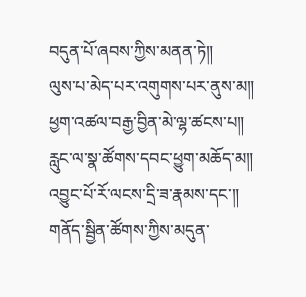བདུན་པོ་ཞབས་ཀྱིས་མནན་ཏེ༎
ལུས་པ་མེད་པར་འགུགས་པར་ནུས་མ༎
ཕྱག་འཚལ་བརྒྱ་བྱིན་མེ་ལྷ་ཚངས་པ༎
རླུང་ལ་སྣ་ཚོགས་དབང་ཕྱུག་མཆོད་མ༎
འབྱུང་པོ་རོ་ལངས་དྲི་ཟ་རྣམས་དང་༎
གནོད་སྦྱིན་ཚོགས་ཀྱིས་མདུན་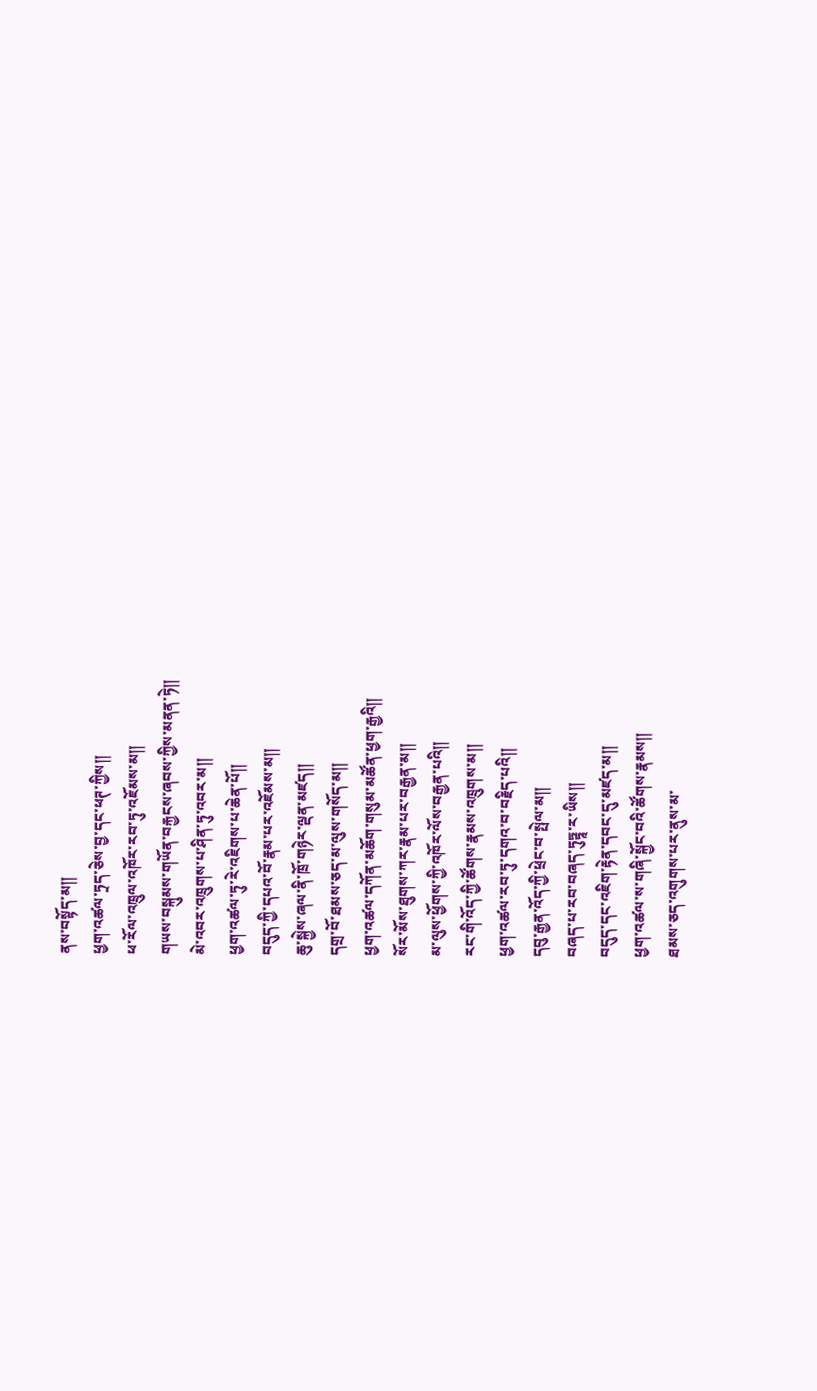ནས་བསྟོད་མ༎
ཕྱག་འཚལ་ཏྲད་ཅེས་བྱ་དང་ཕཊ་ཀྱིས༎
ཕ་རོལ་འཁྲུལ་འཁོར་རབ་ཏུ་འཇོམས་མ༎
གཡས་བསྐུམས་གཡོན་བརྐྱངས་ཞབས་ཀྱིས་མནན་ཏེ༎
མེ་འབར་འཁྲུགས་པ་ཤིན་ཏུ་འབར་མ༎
ཕྱག་འཚལ་ཏུ་རེ་འཇིགས་པ་ཆེན་པོ༎
བདུད་ཀྱི་དཔའ་བོ་རྣམ་པར་འཇོམས་མ༎
ཆུ་སྐྱེས་ཞལ་ནི་ཁྲོ་གཉེར་ལྡན་མཛད༎
དགྲ་བོ་ཐམས་ཅད་མ་ལུས་གསོད་མ༎
ཕྱག་འཚལ་དཀོན་མཆོག་གསུམ་མཚོན་ཕྱག་རྒྱའི༎
སོར་མོས་ཐུགས་ཀར་རྣམ་པར་བརྒྱན་མ༎
མ་ལུས་ཕྱོགས་ཀྱི་འཁོར་ལོས་བརྒྱན་པའི༎
རང་གི་འོད་ཀྱི་ཚོགས་རྣམས་འཁྲུགས་མ༎
ཕྱག་འཚལ་རབ་ཏུ་དགའ་བ་བརྗིད་པའི༎
དབུ་རྒྱན་འོད་ཀྱི་ཕྲེང་བ་སྤེལ་མ༎
བཞད་པ་རབ་བཞད་ཏུཏྟཱ་ར་ཡིས༎
བདུད་དང་འཇིག་རྟེན་དབང་དུ་མཛད་མ༎
ཕྱག་འཚལ་ས་གཞི་སྐྱོང་བའི་ཚོགས་རྣམས༎
ཐམས་ཅད་འགུགས་པར་ནུས་མ་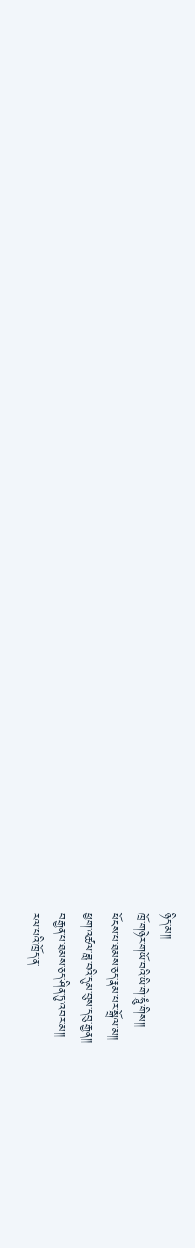ཉིད་མ༎
ཁྲོ་གཉེར་གཡོ་བའི་ཡི་གེ་ཧཱུཾ་གིས༎
ཕོངས་པ་ཐམས་ཅད་རྣམ་པར་སྒྲོལ་མ༎
ཕྱག་འཚལ་ཟླ་བའི་དུམ་བུས་དབུ་རྒྱན༎
བརྒྱན་པ་ཐམས་ཅད་ཤིན་ཏུ་འབར་མ༎
རལ་པའི་ཁྲོད་ན་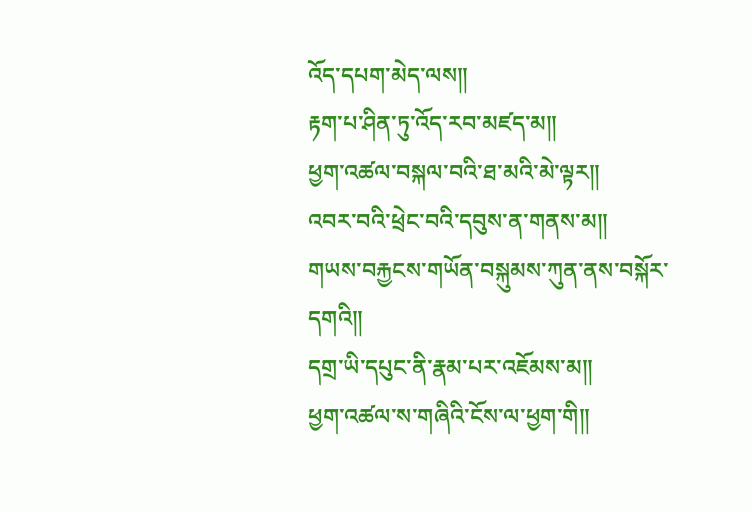འོད་དཔག་མེད་ལས༎
རྟག་པ་ཤིན་ཏུ་འོད་རབ་མཛད་མ༎
ཕྱག་འཚལ་བསྐལ་བའི་ཐ་མའི་མེ་ལྟར༎
འབར་བའི་ཕྲེང་བའི་དབུས་ན་གནས་མ༎
གཡས་བརྐྱངས་གཡོན་བསྐུམས་ཀུན་ནས་བསྐོར་དགའི༎
དགྲ་ཡི་དཔུང་ནི་རྣམ་པར་འཇོམས་མ༎
ཕྱག་འཚལ་ས་གཞིའི་ངོས་ལ་ཕྱག་གི༎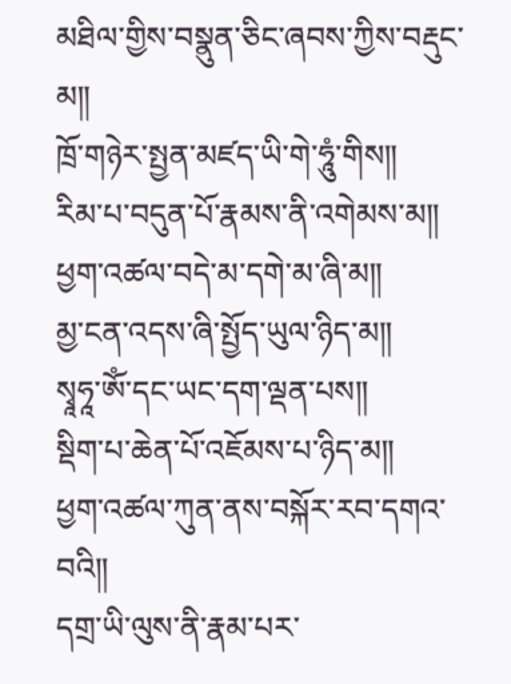མཐིལ་གྱིས་བསྣུན་ཅིང་ཞབས་ཀྱིས་བརྡུང་མ༎
ཁྲོ་གཉེར་སྤྱན་མཛད་ཡི་གེ་ཧཱུཾ་གིས༎
རིམ་པ་བདུན་པོ་རྣམས་ནི་འགེམས་མ༎
ཕྱག་འཚལ་བདེ་མ་དགེ་མ་ཞི་མ༎
མྱ་ངན་འདས་ཞི་སྤྱོད་ཡུལ་ཉིད་མ༎
སྭཱཧཱ་ཨོཾ་དང་ཡང་དག་ལྡན་པས༎
སྡིག་པ་ཆེན་པོ་འཇོམས་པ་ཉིད་མ༎
ཕྱག་འཚལ་ཀུན་ནས་བསྐོར་རབ་དགའ་བའི༎
དགྲ་ཡི་ལུས་ནི་རྣམ་པར་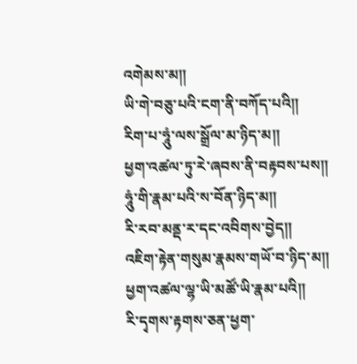འགེམས་མ༎
ཡི་གེ་བཅུ་པའི་ངག་ནི་བཀོད་པའི༎
རིག་པ་ཧཱུཾ་ལས་སྒྲོལ་མ་ཉིད་མ༎
ཕྱག་འཚལ་ཏུ་རེ་ཞབས་ནི་བརྟབས་པས༎
ཧཱུཾ་གི་རྣམ་པའི་ས་བོན་ཉིད་མ༎
རི་རབ་མནྡ་ར་དང་འབིགས་བྱེད༎
འཇིག་རྟེན་གསུམ་རྣམས་གཡོ་བ་ཉིད་མ༎
ཕྱག་འཚལ་ལྷ་ཡི་མཚོ་ཡི་རྣམ་པའི༎
རི་དྭགས་རྟགས་ཅན་ཕྱག་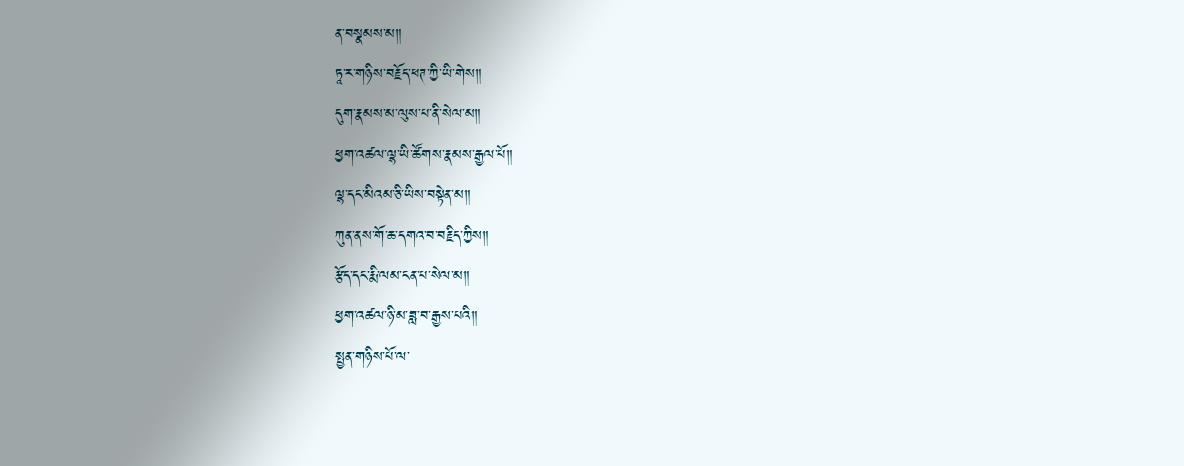ན་བསྣམས་མ༎
ཏཱ་ར་གཉིས་བརྗོད་ཕཊ་ཀྱི་ཡི་གེས༎
དུག་རྣམས་མ་ལུས་པ་ནི་སེལ་མ༎
ཕྱག་འཚལ་ལྷ་ཡི་ཚོགས་རྣམས་རྒྱལ་པོ༎
ལྷ་དང་མིའམ་ཅི་ཡིས་བསྟེན་མ༎
ཀུན་ནས་གོ་ཆ་དགའ་བ་བརྗིད་ཀྱིས༎
རྩོད་དང་རྨི་ལམ་ངན་པ་སེལ་མ༎
ཕྱག་འཚལ་ཉི་མ་ཟླ་བ་རྒྱས་པའི༎
སྤྱན་གཉིས་པོ་ལ་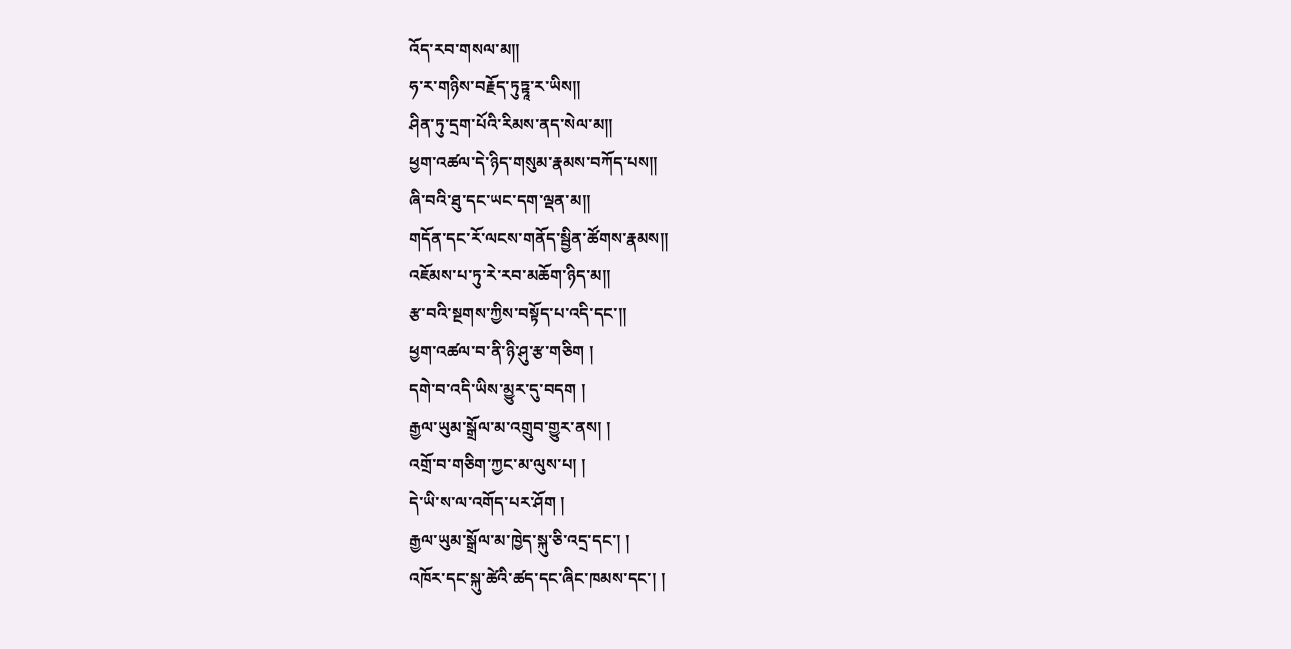འོད་རབ་གསལ་མ༎
ཧ་ར་གཉིས་བརྗོད་ཏུཏྟཱ་ར་ཡིས༎
ཤིན་ཏུ་དྲག་པོའི་རིམས་ནད་སེལ་མ༎
ཕྱག་འཚལ་དེ་ཉིད་གསུམ་རྣམས་བཀོད་པས༎
ཞི་བའི་ཐུ་དང་ཡང་དག་ལྡན་མ༎
གདོན་དང་རོ་ལངས་གནོད་སྦྱིན་ཚོགས་རྣམས༎
འཇོམས་པ་ཏུ་རེ་རབ་མཆོག་ཉིད་མ༎
རྩ་བའི་སྔགས་ཀྱིས་བསྟོད་པ་འདི་དང་༎
ཕྱག་འཚལ་བ་ནི་ཉི་ཤུ་རྩ་གཅིག །
དགེ་བ་འདི་ཡིས་མྱུར་དུ་བདག །
རྒྱལ་ཡུམ་སྒྲོལ་མ་འགྲུབ་གྱུར་ནས། །
འགྲོ་བ་གཅིག་ཀྱང་མ་ལུས་པ། །
དེ་ཡི་ས་ལ་འགོད་པར་ཤོག །
རྒྱལ་ཡུམ་སྒྲོལ་མ་ཁྱེད་སྐུ་ཅི་འདྲ་དང་། །
འཁོར་དང་སྐུ་ཚེའི་ཚད་དང་ཞིང་ཁམས་དང་། །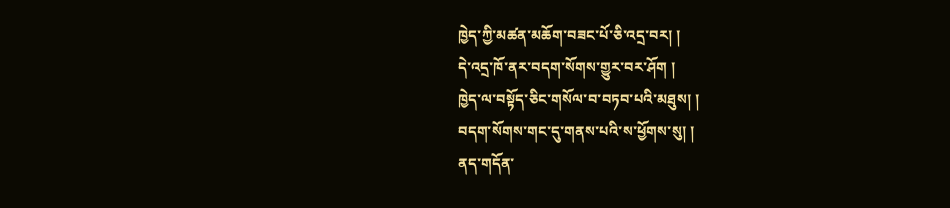ཁྱེད་ཀྱི་མཚན་མཆོག་བཟང་པོ་ཅི་འདྲ་བར། །
དེ་འདྲ་ཁོ་ནར་བདག་སོགས་གྱུར་བར་ཤོག །
ཁྱེད་ལ་བསྟོད་ཅིང་གསོལ་བ་བཏབ་པའི་མཐུས། །
བདག་སོགས་གང་དུ་གནས་པའི་ས་ཕྱོགས་སུ། །
ནད་གདོན་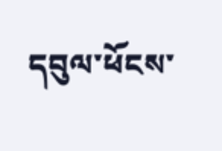དབུལ་ཕོངས་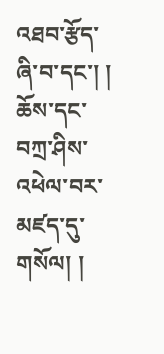འཐབ་རྩོད་ཞི་བ་དང་། །
ཆོས་དང་བཀྲ་ཤིས་འཕེལ་བར་མཛད་དུ་གསོལ། །